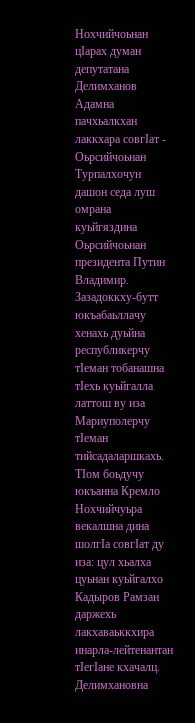Нохчийчоьнан цIарах думан депутатана Делимханов Адамна пачхьалкхан лаккхара совгIат - Оьрсийчоьнан Турпалхочун дашон седа луш омрана куьйгяздина Оьрсийчоьнан президента Путин Владимир. Зазадоккху-бутт юкъабаьллачу хенахь дуьйна республикерчу тIеман тобанашна тIехь куьйгалла латтош ву иза Мариуполерчу тIеман тийсадаларшкахь. ТIом боьдучу юкъанна Кремло Нохчийчуьра векалшна дина шолгIа совгIат ду иза: цул хьалха цуьнан куьйгалхо Кадыров Рамзан даржехь лакхаваьккхира инарла-лейтенантан тIегIане кхачалц.
Делимхановна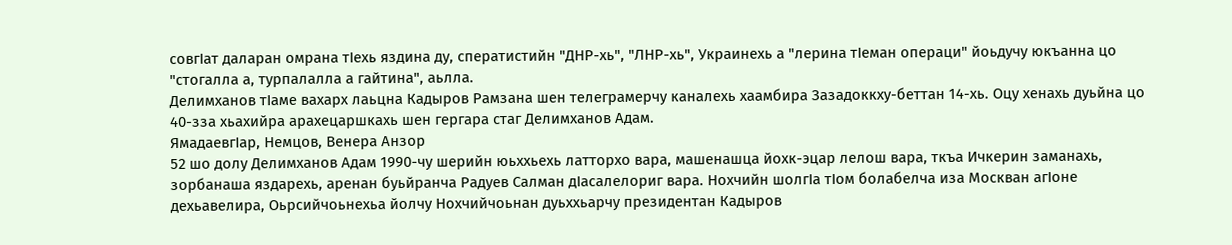совгIат даларан омрана тIехь яздина ду, сператистийн "ДНР-хь", "ЛНР-хь", Украинехь а "лерина тIеман операци" йоьдучу юкъанна цо "стогалла а, турпалалла а гайтина", аьлла.
Делимханов тIаме вахарх лаьцна Кадыров Рамзана шен телеграмерчу каналехь хаамбира Зазадоккху-беттан 14-хь. Оцу хенахь дуьйна цо 40-зза хьахийра арахецаршкахь шен гергара стаг Делимханов Адам.
ЯмадаевгIар, Немцов, Венера Анзор
52 шо долу Делимханов Адам 1990-чу шерийн юьххьехь латторхо вара, машенашца йохк-эцар лелош вара, ткъа Ичкерин заманахь, зорбанаша яздарехь, аренан буьйранча Радуев Салман дIасалелориг вара. Нохчийн шолгIа тIом болабелча иза Москван агIоне дехьавелира, Оьрсийчоьнехьа йолчу Нохчийчоьнан дуьххьарчу президентан Кадыров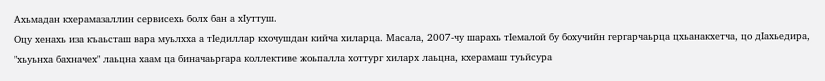Ахьмадан кхерамазаллин сервисехь болх бан а хIуттуш.
Оцу хенахь иза къаьсташ вара муьлхха а тIедиллар кхочушдан кийча хиларца. Масала, 2007-чу шарахь тIемалой бу бохучийн гергарчаьрца цхьанакхетча, цо дIахьедира, "хьуьнха бахначех" лаьцна хаам ца биначаьргара коллективе жоьпалла хоттург хиларх лаьцна, кхерамаш туьйсура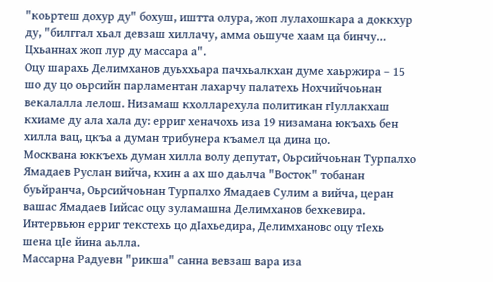"коьртеш дохур ду" бохуш, иштта олура, жоп лулахошкара а доккхур ду, "билггал хьал девзаш хиллачу, амма оьшуче хаам ца бинчу… Цхьаннах жоп лур ду массара а".
Оцу шарахь Делимханов дуьххьара пачхьалкхан думе хаьржира – 15 шо ду цо оьрсийн парламентан лахарчу палатехь Нохчийчоьнан векалалла лелош. Низамаш кхолларехула политикан гIуллакхаш кхиаме ду ала хала ду: ерриг хеначохь иза 19 низамана юкъахь бен хилла вац, цкъа а думан трибунера къамел ца дина цо.
Москвана юккъехь думан хилла волу депутат, Оьрсийчоьнан Турпалхо Ямадаев Руслан вийча, кхин а ах шо даьлча "Восток" тобанан буьйранча, Оьрсийчоьнан Турпалхо Ямадаев Сулим а вийча, церан вашас Ямадаев Iийсас оцу зуламашна Делимханов бехкевира. Интервьюн ерриг текстехь цо дIахьедира, Делимхановс оцу тIехь шена цIе йина аьлла.
Массарна Радуевн "рикша" санна вевзаш вара иза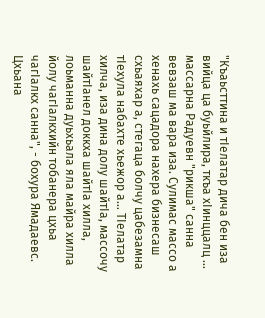"Къаьсттина и тIелатар дича бен иза вийца ца буьйлира, ткъа хIинццалц … массарна Радуевн "рикша" санна вевзаш ма вара иза. Сулимас массо а хенахь сацадора нахера бизнесаш схьаяхар а, стегаца болчу цабезамна тIехула набахте хьежор а… ТIелатар хилча, иза дина долу шайтIа, массочу шайтIанел доккха шайтIа хилла, лоьманна дуьхьала яла майра хилла йолу чагIалкхийн тобанера цхьа чагIалкх санна", - бохура Ямадаевс.
Цхьана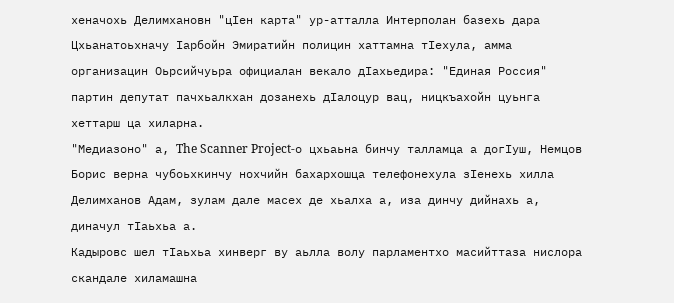хеначохь Делимхановн "цIен карта" ур-атталла Интерполан базехь дара Цхьанатоьхначу Iарбойн Эмиратийн полицин хаттамна тIехула, амма организацин Оьрсийчуьра официалан векало дIахьедира: "Единая Россия" партин депутат пачхьалкхан дозанехь дIалоцур вац, ницкъахойн цуьнга хеттарш ца хиларна.
"Медиазоно" а, The Scanner Project-о цхьаьна бинчу талламца а догIуш, Немцов Борис верна чубоьхкинчу нохчийн бахархошца телефонехула зIенехь хилла Делимханов Адам, зулам дале масех де хьалха а, иза динчу дийнахь а, диначул тIаьхьа а.
Кадыровс шел тIаьхьа хинверг ву аьлла волу парламентхо масийттаза нислора скандале хиламашна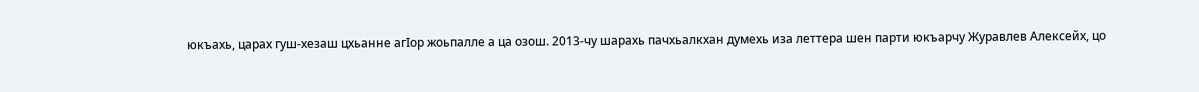юкъахь, царах гуш-хезаш цхьанне агIор жоьпалле а ца озош. 2013-чу шарахь пачхьалкхан думехь иза леттера шен парти юкъарчу Журавлев Алексейх, цо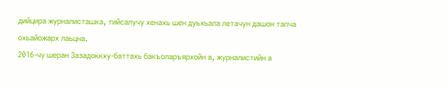дийцира журналисташка, тийсалучу хенахь шен дуьхьала летачун дашон тапча охьайожарх лаьцна.
2016-чу шеран Зазадоккху-баттахь бакъоларъярхойн а, журналистийн а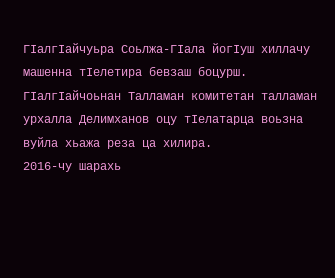ГIалгIайчуьра Соьлжа-ГIала йогIуш хиллачу машенна тIелетира бевзаш боцурш. ГIалгIайчоьнан Талламан комитетан талламан урхалла Делимханов оцу тIелатарца воьзна вуйла хьажа реза ца хилира.
2016-чу шарахь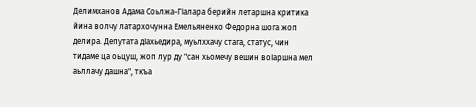Делимханов Адама Соьлжа-ГIалара берийн летаршна критика йина волчу латархочунна Емельяненко Федорна шога жоп делира. Депутата дIахьедира, муьлххачу стага, статус, чин тидаме ца оьцуш, жоп лур ду "сан хьомечу вешин воIаршна мел аьллачу дашна", ткъа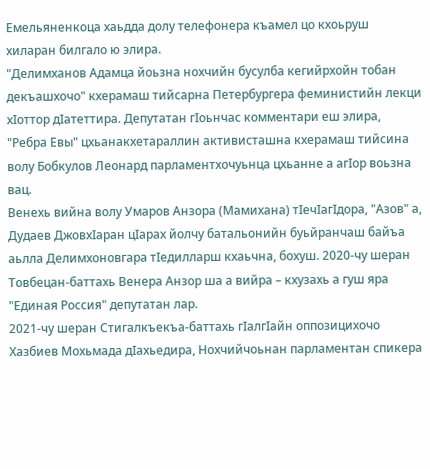Емельяненкоца хаьдда долу телефонера къамел цо кхоьруш хиларан билгало ю элира.
"Делимханов Адамца йоьзна нохчийн бусулба кегийрхойн тобан декъашхочо" кхерамаш тийсарна Петербургера феминистийн лекци хIоттор дIатеттира. Депутатан гIоьнчас комментари еш элира, "Ребра Евы" цхьанакхетараллин активисташна кхерамаш тийсина волу Бобкулов Леонард парламентхочуьнца цхьанне а агIор воьзна вац.
Венехь вийна волу Умаров Анзора (Мамихана) тIечIагIдора, "Азов" а, Дудаев ДжовхIаран цIарах йолчу батальонийн буьйранчаш байъа аьлла Делимхоновгара тIедилларш кхаьчна, бохуш. 2020-чу шеран Товбецан-баттахь Венера Анзор ша а вийра – кхузахь а гуш яра "Единая Россия" депутатан лар.
2021-чу шеран Стигалкъекъа-баттахь гIалгIайн оппозицихочо Хазбиев Мохьмада дIахьедира, Нохчийчоьнан парламентан спикера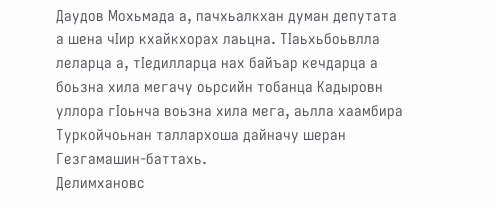Даудов Мохьмада а, пачхьалкхан думан депутата а шена чIир кхайкхорах лаьцна. ТIаьхьбоьвлла леларца а, тIедилларца нах байъар кечдарца а боьзна хила мегачу оьрсийн тобанца Кадыровн уллора гIоьнча воьзна хила мега, аьлла хаамбира Туркойчоьнан таллархоша дайначу шеран Гезгамашин-баттахь.
Делимхановс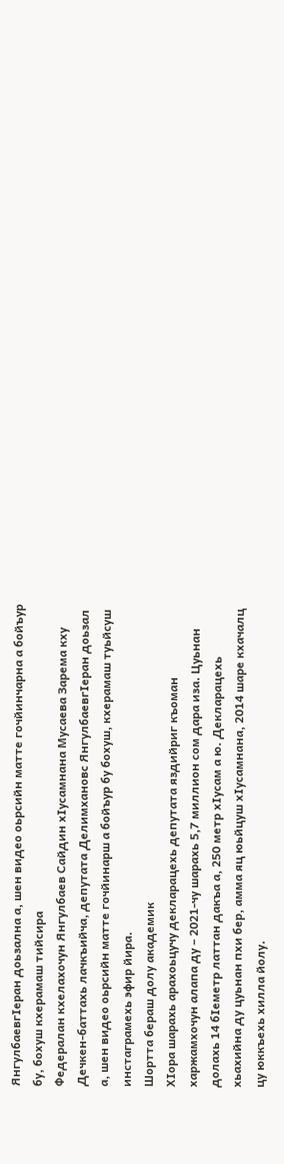ЯнгулбаевгIеран доьзална а, шен видео оьрсийн матте гочйинчарна а бойъур бу, бохуш кхерамаш тийсира
Федералан кхелахочун Янгулбаев Сайдин хIусамнана Мусаева Зарема кху Дечкен-баттахь лачкъийча, депутата Делимхановс ЯнгулбаевгIеран доьзал а, шен видео оьрсийн матте гочйинарш а бойъур бу бохуш, кхерамаш туьйсуш инстаграмехь эфир йира.
Шортта бераш долу академик
ХIора шарахь арахоьцучу декларацехь депутата яздийриг къоман харжамхочун алапа ду – 2021-чу шарахь 5,7 миллион сом дара иза. Цуьнан долахь 14 бIеметр латтан дакъа а, 250 метр хIусам а ю. Декларацехь хьахийна ду цуьнан пхи бер, амма яц юьйцуш хIусамнана, 2014 шаре кхачалц цу юккъехь хилла йолу.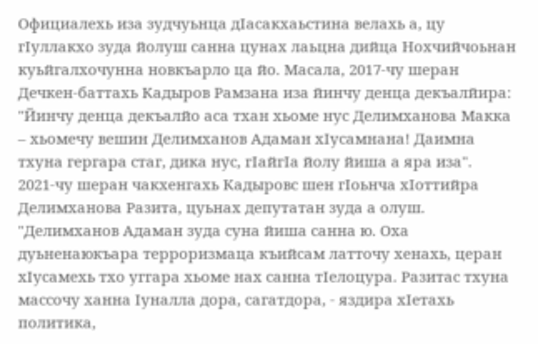Официалехь иза зудчуьнца дIасакхаьстина велахь а, цу гIуллакхо зуда йолуш санна цунах лаьцна дийца Нохчийчоьнан куьйгалхочунна новкъарло ца йо. Масала, 2017-чу шеран Дечкен-баттахь Кадыров Рамзана иза йинчу денца декъалйира: "Йинчу денца декъалйо аса тхан хьоме нус Делимханова Макка – хьомечу вешин Делимханов Адаман хIусамнана! Даимна тхуна гергара стаг, дика нус, гIайгIа йолу йиша а яра иза".
2021-чу шеран чакхенгахь Кадыровс шен гIоьнча хIоттийра Делимханова Разита, цуьнах депутатан зуда а олуш.
"Делимханов Адаман зуда суна йиша санна ю. Оха дуьненаюкъара терроризмаца къийсам латточу хенахь, церан хIусамехь тхо уггара хьоме нах санна тIелоцура. Разитас тхуна массочу ханна Iуналла дора, сагатдора, - яздира хIетахь политика,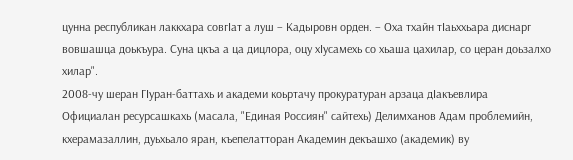цунна республикан лаккхара совгIат а луш – Кадыровн орден. – Оха тхайн тIаьххьара диснарг вовшашца доькъура. Суна цкъа а ца дицлора, оцу хIусамехь со хьаша цахилар, со церан доьзалхо хилар".
2008-чу шеран ГIуран-баттахь и академи коьртачу прокуратуран арзаца дIакъевлира
Официалан ресурсашкахь (масала, "Единая Россиян" сайтехь) Делимханов Адам проблемийн, кхерамазаллин, дуьхьало яран, къепелатторан Академин декъашхо (академик) ву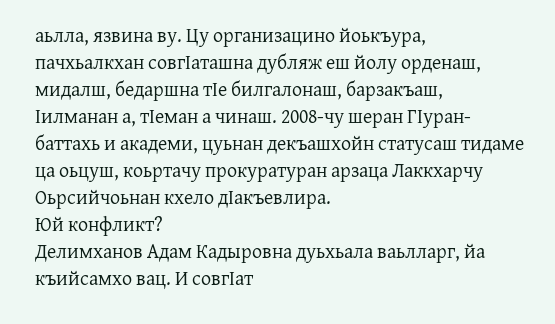аьлла, язвина ву. Цу организацино йоькъура, пачхьалкхан совгIаташна дубляж еш йолу орденаш, мидалш, бедаршна тIе билгалонаш, барзакъаш, Iилманан а, тIеман а чинаш. 2008-чу шеран ГIуран-баттахь и академи, цуьнан декъашхойн статусаш тидаме ца оьцуш, коьртачу прокуратуран арзаца Лаккхарчу Оьрсийчоьнан кхело дIакъевлира.
Юй конфликт?
Делимханов Адам Кадыровна дуьхьала ваьлларг, йа къийсамхо вац. И совгIат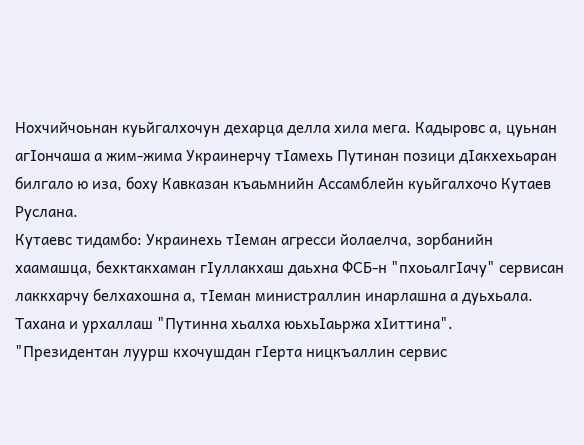Нохчийчоьнан куьйгалхочун дехарца делла хила мега. Кадыровс а, цуьнан агIончаша а жим-жима Украинерчу тIамехь Путинан позици дIакхехьаран билгало ю иза, боху Кавказан къаьмнийн Ассамблейн куьйгалхочо Кутаев Руслана.
Кутаевс тидамбо: Украинехь тIеман агресси йолаелча, зорбанийн хаамашца, бехктакхаман гIуллакхаш даьхна ФСБ-н "пхоьалгIачу" сервисан лаккхарчу белхахошна а, тIеман министраллин инарлашна а дуьхьала. Тахана и урхаллаш "Путинна хьалха юьхьIаьржа хIиттина".
"Президентан луурш кхочушдан гIерта ницкъаллин сервис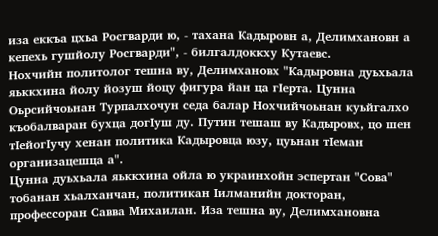иза еккъа цхьа Росгварди ю, - тахана Кадыровн а, Делимхановн а кепехь гушйолу Росгварди", - билгалдоккху Кутаевс.
Нохчийн политолог тешна ву, Делимхановх "Кадыровна дуьхьала яьккхина йолу йозуш йоцу фигура йан ца гIерта. Цунна Оьрсийчоьнан Турпалхочун седа балар Нохчийчоьнан куьйгалхо къобалваран бухца догIуш ду. Путин тешаш ву Кадыровх, цо шен тIейогIучу хенан политика Кадыровца юзу, цуьнан тIеман организацешца а".
Цунна дуьхьала яьккхина ойла ю украинхойн эспертан "Сова" тобанан хьалханчан, политикан Iилманийн докторан, профессоран Савва Михаилан. Иза тешна ву, Делимхановна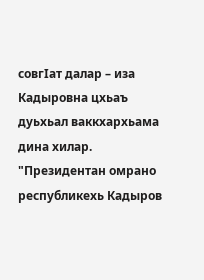совгIат далар – иза Кадыровна цхьаъ дуьхьал ваккхархьама дина хилар.
"Президентан омрано республикехь Кадыров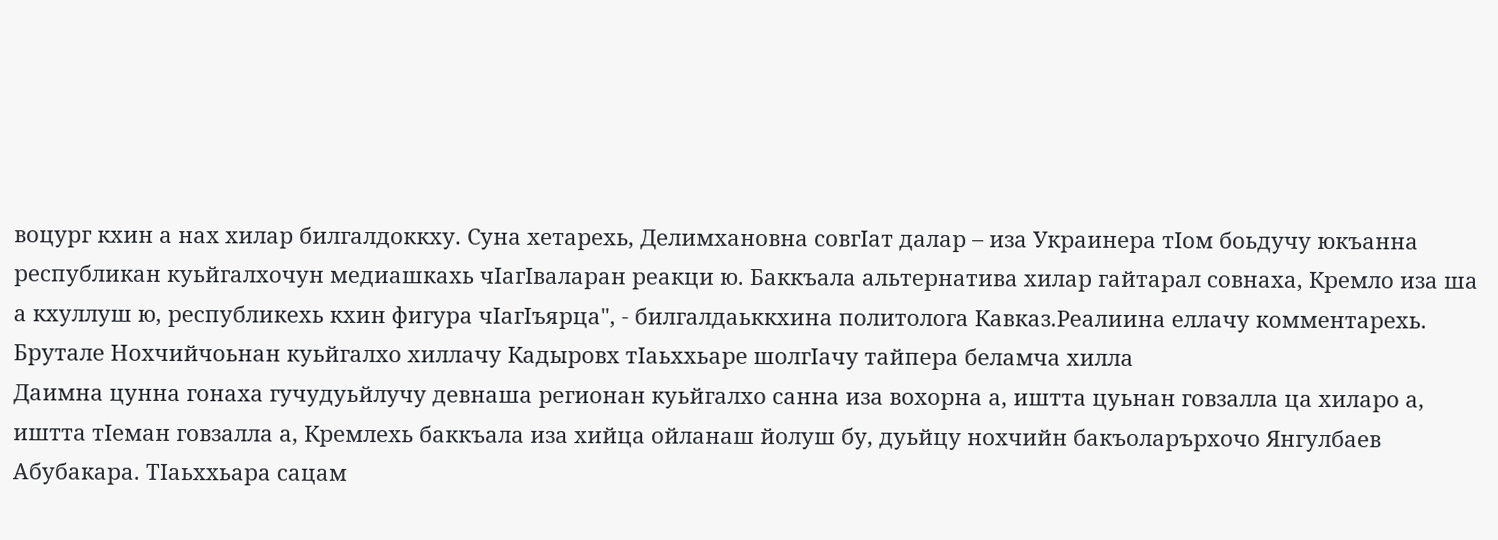воцург кхин а нах хилар билгалдоккху. Суна хетарехь, Делимхановна совгIат далар – иза Украинера тIом боьдучу юкъанна республикан куьйгалхочун медиашкахь чIагIваларан реакци ю. Баккъала альтернатива хилар гайтарал совнаха, Кремло иза ша а кхуллуш ю, республикехь кхин фигура чIагIъярца", - билгалдаьккхина политолога Кавказ.Реалиина еллачу комментарехь.
Брутале Нохчийчоьнан куьйгалхо хиллачу Кадыровх тIаьххьаре шолгIачу тайпера беламча хилла
Даимна цунна гонаха гучудуьйлучу девнаша регионан куьйгалхо санна иза вохорна а, иштта цуьнан говзалла ца хиларо а, иштта тIеман говзалла а, Кремлехь баккъала иза хийца ойланаш йолуш бу, дуьйцу нохчийн бакъоларърхочо Янгулбаев Абубакара. ТIаьххьара сацам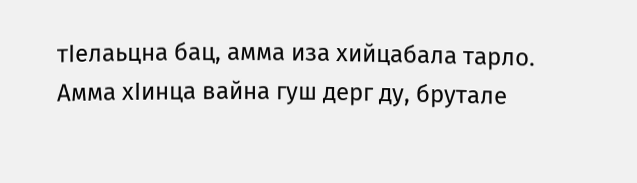тIелаьцна бац, амма иза хийцабала тарло. Амма хIинца вайна гуш дерг ду, брутале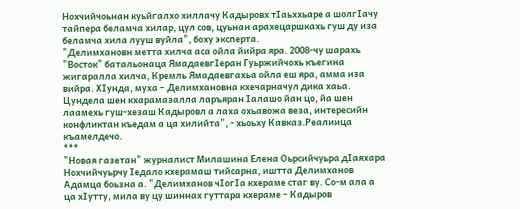Нохчийчоьнан куьйгалхо хиллачу Кадыровх тIаьххьаре а шолгIачу тайпера беламча хилар, цул сов, цуьнан арахецаршкахь гуш ду иза беламча хила лууш вуйла", боху эксперта.
"Делимхановн метта хилча аса ойла йийра яра. 2008-чу шарахь "Восток" батальонаца ЯмадаевгIеран Гуьржийчохь къегина жигаралла хилча, Кремль Ямадаевгахьа ойла еш яра, амма иза вийра. ХIунда, муха – Делимхановна кхечарначул дика хаьа. Цундела шен кхарамазалла ларъяран Iалашо йан цо, йа шен лаамехь гуш-хезаш Кадыровл а лаха охьавожа веза, интересийн конфликтан къедам а ца хилийта", - хьоьху Кавказ.Реалиица къамелдечо.
***
"Новая газетан" журналист Милашина Елена Оьрсийчуьра дIаяхара Нохчийчуьрчу Iедало кхерамаш тийсарна, иштта Делимханов Адамца боьзна а. "Делимханов чIогIа кхераме стаг ву. Со-м ала а ца хIутту, мила ву цу шиннах гуттара кхераме – Кадыров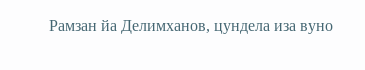Рамзан йа Делимханов, цундела иза вуно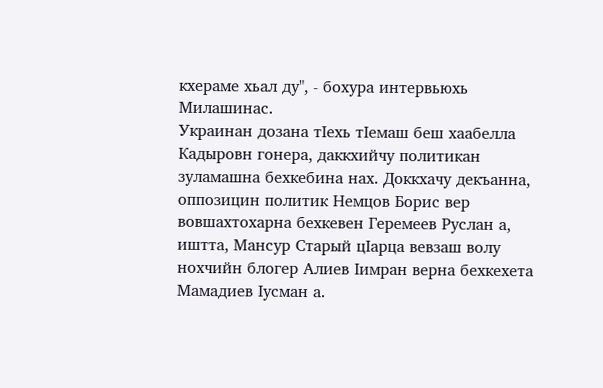кхераме хьал ду", - бохура интервьюхь Милашинас.
Украинан дозана тIехь тIемаш беш хаабелла Кадыровн гонера, даккхийчу политикан зуламашна бехкебина нах. Доккхачу декъанна, оппозицин политик Немцов Борис вер вовшахтохарна бехкевен Геремеев Руслан а, иштта, Мансур Старый цIарца вевзаш волу нохчийн блогер Алиев Iимран верна бехкехета Мамадиев Iусман а.